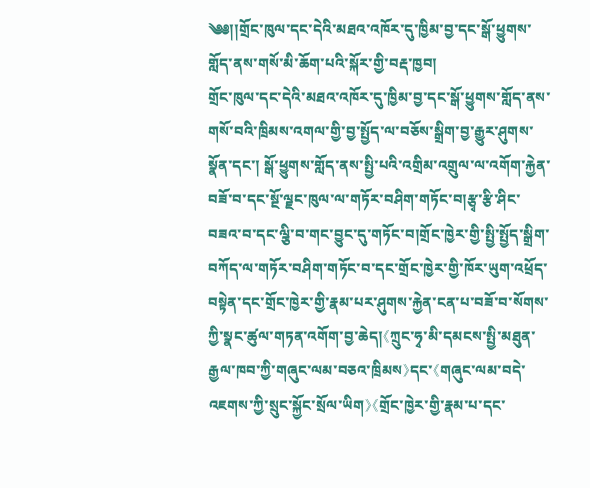༄༅།།གྲོང་ཁུལ་དང་དེའི་མཐའ་འཁོར་དུ་ཁྱིམ་བྱ་དང་སྒོ་ཕྱུགས་གློད་ནས་གསོ་མི་ཆོག་པའི་སྐོར་གྱི་བརྡ་ཁྱབ།
གྲོང་ཁུལ་དང་དེའི་མཐའ་འཁོར་དུ་ཁྱིམ་བྱ་དང་སྒོ་ཕྱུགས་གློད་ནས་གསོ་བའི་ཁྲིམས་འགལ་གྱི་བྱ་སྤྱོད་ལ་བཅོས་སྒྲིག་བྱ་རྒྱུར་ཤུགས་སྣོན་དང་། སྒོ་ཕྱུགས་གློད་ནས་སྤྱི་པའི་འགྲིམ་འགྲུལ་ལ་འགོག་རྐྱེན་བཟོ་བ་དང་སྔོ་ལྗང་ཁུལ་ལ་གཏོར་བཤིག་གཏོང་བ།རྩྭ་རྩི་ཤིང་བཟའ་བ་དང་ལྕི་བ་གང་བྱུང་དུ་གཏོང་བ།གྲོང་ཁྱེར་གྱི་སྤྱི་སྤྱོད་སྒྲིག་བཀོད་ལ་གཏོར་བཤིག་གཏོང་བ་དང་གྲོང་ཁྱེར་གྱི་ཁོར་ཡུག་འཕྲོད་བསྟེན་དང་གྲོང་ཁྱེར་གྱི་རྣམ་པར་ཤུགས་རྐྱེན་ངན་པ་བཟོ་བ་སོགས་ཀྱི་སྣང་ཚུལ་གཏན་འགོག་བྱ་ཆེད།《ཀྲུང་ཧྭ་མི་དམངས་སྤྱི་མཐུན་རྒྱལ་ཁབ་ཀྱི་གཞུང་ལམ་བཅའ་ཁྲིམས》དང་《གཞུང་ལམ་བདེ་འཇགས་ཀྱི་སྲུང་སྐྱོང་སྲོལ་ཡིག》《གྲོང་ཁྱེར་གྱི་རྣམ་པ་དང་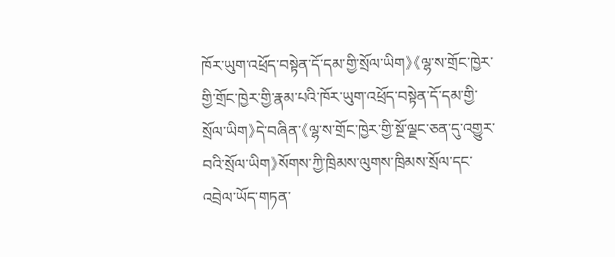ཁོར་ཡུག་འཕྲོད་བསྟེན་དོ་དམ་གྱི་སྲོལ་ཡིག》《ལྷ་ས་གྲོང་ཁྱེར་གྱི་གྲོང་ཁྱེར་གྱི་རྣམ་པའི་ཁོར་ཡུག་འཕྲོད་བསྟེན་དོ་དམ་གྱི་སྲོལ་ཡིག》དེ་བཞིན་《ལྷ་ས་གྲོང་ཁྱེར་གྱི་སྔོ་ལྗང་ཅན་དུ་འགྱུར་བའི་སྲོལ་ཡིག》སོགས་ཀྱི་ཁྲིམས་ལུགས་ཁྲིམས་སྲོལ་དང་འབྲེལ་ཡོད་གཏན་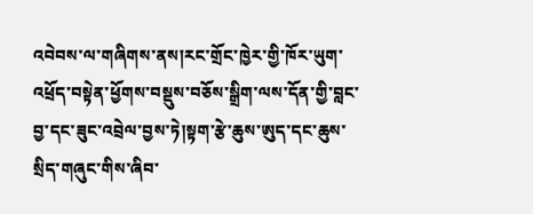འབེབས་ལ་གཞིགས་ནས།རང་གྲོང་ཁྱེར་གྱི་ཁོར་ཡུག་འཕྲོད་བསྟེན་ཕྱོགས་བསྡུས་བཅོས་སྒྲིག་ལས་དོན་གྱི་བླང་བྱ་དང་ཟུང་འབྲེལ་བྱས་ཏེ།སྟག་རྩེ་ཆུས་ཨུད་དང་ཆུས་སྲིད་གཞུང་གིས་ཞིབ་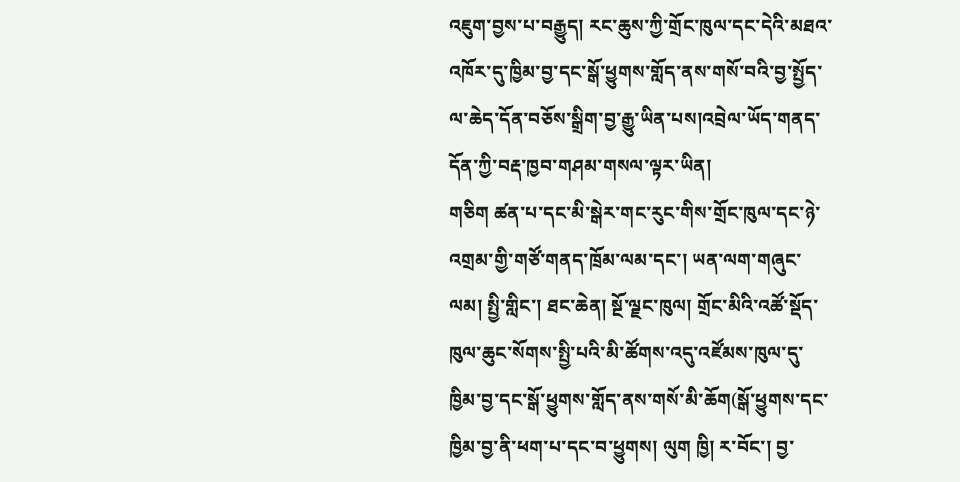འཇུག་བྱས་པ་བརྒྱུད། རང་ཆུས་ཀྱི་གྲོང་ཁུལ་དང་དེའི་མཐའ་འཁོར་དུ་ཁྱིམ་བྱ་དང་སྒོ་ཕྱུགས་གློད་ནས་གསོ་བའི་བྱ་སྤྱོད་ལ་ཆེད་དོན་བཅོས་སྒྲིག་བྱ་རྒྱུ་ཡིན་པས།འབྲེལ་ཡོད་གནད་དོན་ཀྱི་བརྡ་ཁྱབ་གཤམ་གསལ་ལྟར་ཡིན།
གཅིག ཚན་པ་དང་མི་སྒེར་གང་རུང་གིས་གྲོང་ཁུལ་དང་ཉེ་འགྲམ་གྱི་གཙོ་གནད་ཁྲོམ་ལམ་དང་། ཡན་ལག་གཞུང་ལམ། སྤྱི་གླིང་། ཐང་ཆེན། སྔོ་ལྗང་ཁུལ། གྲོང་མིའི་འཚོ་སྡོད་ཁུལ་ཆུང་སོགས་སྤྱི་པའི་མི་ཚོགས་འདུ་འཛོམས་ཁུལ་དུ་ཁྱིམ་བྱ་དང་སྒོ་ཕྱུགས་གློད་ནས་གསོ་མི་ཆོག(སྒོ་ཕྱུགས་དང་ཁྱིམ་བྱ་ནི་ཕག་པ་དང་བ་ཕྱུགས། ལུག ཁྱི། ར་བོང་། བྱ་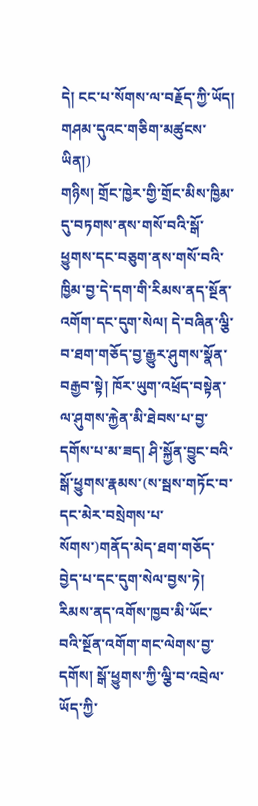དེ། ངང་པ་སོགས་ལ་བརྗོད་ཀྱི་ཡོད། གཤམ་དུའང་གཅིག་མཚུངས་ཡིན།)
གཉིས། གྲོང་ཁྱེར་གྱི་གྲོང་མིས་ཁྱིམ་དུ་བཏགས་ནས་གསོ་བའི་སྒོ་ཕྱུགས་དང་བཅུག་ནས་གསོ་བའི་ཁྱིམ་བྱ་དེ་དག་གི་རིམས་ནད་སྔོན་འགོག་དང་དུག་སེལ། དེ་བཞིན་ལྕི་བ་ཐག་གཅོད་བྱ་རྒྱུར་ཤུགས་སྣོན་བརྒྱབ་སྟེ། ཁོར་ཡུག་འཕྲོད་བསྟེན་ལ་ཤུགས་རྐྱེན་མི་ཐེབས་པ་བྱ་དགོས་པ་མ་ཟད། ཤི་སྐྱོན་བྱུང་བའི་སྒོ་ཕྱུགས་རྣམས་(ས་སྦས་གཏོང་བ་དང་མེར་བསྲེགས་པ་སོགས་)གནོད་མེད་ཐག་གཅོད་བྱེད་པ་དང་དུག་སེལ་བྱས་ཏེ། རིམས་ནད་འགོས་ཁྱབ་མི་ཡོང་བའི་སྔོན་འགོག་གང་ལེགས་བྱ་དགོས། སྒོ་ཕྱུགས་ཀྱི་ལྕི་བ་འབྲེལ་ཡོད་ཀྱི་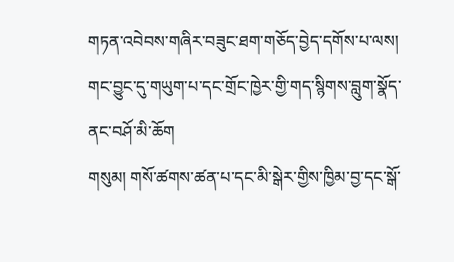གཏན་འབེབས་གཞིར་བཟུང་ཐག་གཅོད་བྱེད་དགོས་པ་ལས། གང་བྱུང་དུ་གཡུག་པ་དང་གྲོང་ཁྱེར་གྱི་གད་སྙིགས་བླུག་སྣོད་ནང་བཤོ་མི་ཆོག
གསུམ། གསོ་ཚགས་ཚན་པ་དང་མི་སྒེར་གྱིས་ཁྱིམ་བྱ་དང་སྒོ་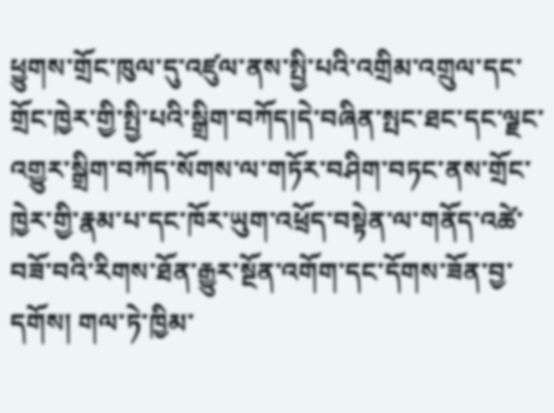ཕྱུགས་གྲོང་ཁུལ་དུ་འཛུལ་ནས་སྤྱི་པའི་འགྲིམ་འགྲུལ་དང་གྲོང་ཁྱེར་གྱི་སྤྱི་པའི་སྒྲིག་བཀོད།དེ་བཞིན་སྤང་ཐང་དང་ལྗང་འགྱུར་སྒྲིག་བཀོད་སོགས་ལ་གཏོར་བཤིག་བཏང་ནས་གྲོང་ཁྱེར་གྱི་རྣམ་པ་དང་ཁོར་ཡུག་འཕྲོད་བསྟེན་ལ་གནོད་འཚེ་བཟོ་བའི་རིགས་ཐོན་རྒྱུར་སྔོན་འགོག་དང་དོགས་ཟོན་བྱ་དགོས། གལ་ཏེ་ཁྱིམ་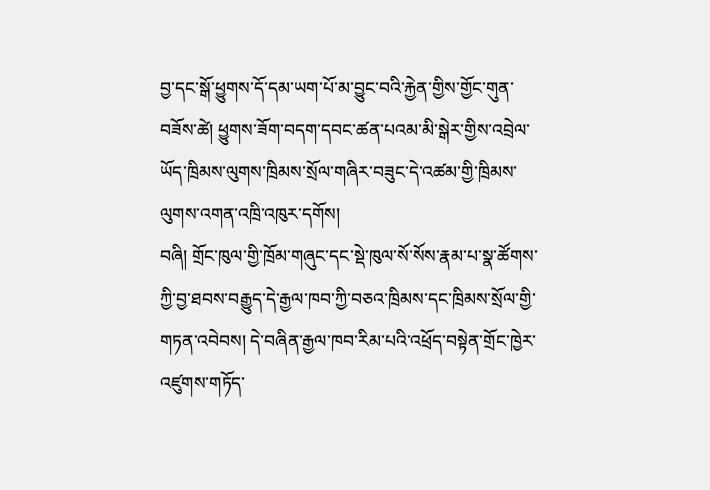བྱ་དང་སྒོ་ཕྱུགས་དོ་དམ་ཡག་པོ་མ་བྱུང་བའི་རྐྱེན་གྱིས་གྱོང་གུན་བཟོས་ཚེ། ཕྱུགས་ཟོག་བདག་དབང་ཚན་པའམ་མི་སྒེར་གྱིས་འབྲེལ་ཡོད་ཁྲིམས་ལུགས་ཁྲིམས་སྲོལ་གཞིར་བཟུང་དེ་འཚམ་གྱི་ཁྲིམས་ལུགས་འགན་འཁྲི་འཁུར་དགོས།
བཞི། གྲོང་ཁུལ་གྱི་ཁྲོམ་གཞུང་དང་སྡེ་ཁུལ་སོ་སོས་རྣམ་པ་སྣ་ཚོགས་ཀྱི་བྱ་ཐབས་བརྒྱུད་དེ་རྒྱལ་ཁབ་ཀྱི་བཅའ་ཁྲིམས་དང་ཁྲིམས་སྲོལ་གྱི་གཏན་འབེབས། དེ་བཞིན་རྒྱལ་ཁབ་རིམ་པའི་འཕྲོད་བསྟེན་གྲོང་ཁྱེར་འཛུགས་གཏོད་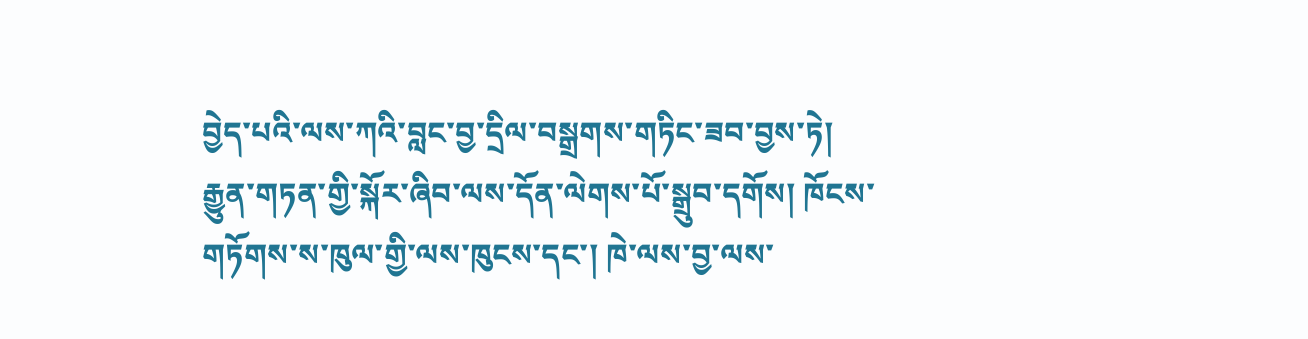བྱེད་པའི་ལས་ཀའི་བླང་བྱ་དྲིལ་བསྒྲགས་གཏིང་ཟབ་བྱས་ཏེ། རྒྱུན་གཏན་གྱི་སྐོར་ཞིབ་ལས་དོན་ལེགས་པོ་སྒྲུབ་དགོས། ཁོངས་གཏོགས་ས་ཁུལ་གྱི་ལས་ཁུངས་དང་། ཁེ་ལས་བྱ་ལས་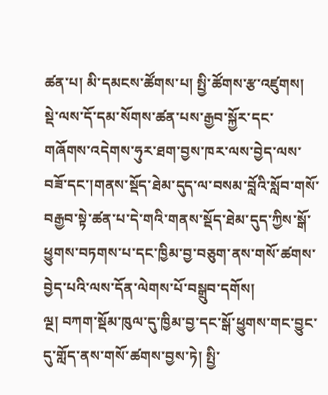ཚན་པ། མི་དམངས་ཚོགས་པ། སྤྱི་ཚོགས་རྩ་འཛུགས། སྡེ་ལས་དོ་དམ་སོགས་ཚན་པས་རྒྱབ་སྐྱོར་དང་གཞོགས་འདེགས་ཧུར་ཐག་བྱས་ཁར་ལས་བྱེད་ལས་བཟོ་དང་།གནས་སྡོད་ཐེམ་དུད་ལ་བསམ་བློའི་སློབ་གསོ་བརྒྱབ་སྟེ་ཚན་པ་དེ་གའི་གནས་སྡོད་ཐེམ་དུད་ཀྱིས་སྒོ་ཕྱུགས་བཏགས་པ་དང་ཁྱིམ་བྱ་བཅུག་ནས་གསོ་ཚགས་བྱེད་པའི་ལས་དོན་ལེགས་པོ་བསྒྲུབ་དགོས།
ལྔ། བཀག་སྡོམ་ཁུལ་དུ་ཁྱིམ་བྱ་དང་སྒོ་ཕྱུགས་གང་བྱུང་དུ་གློད་ནས་གསོ་ཚགས་བྱས་ཏེ། སྤྱི་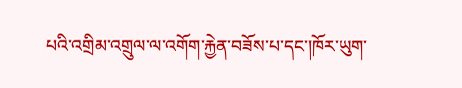པའི་འགྲིམ་འགྲུལ་ལ་འགོག་རྐྱེན་བཟོས་པ་དང་།ཁོར་ཡུག་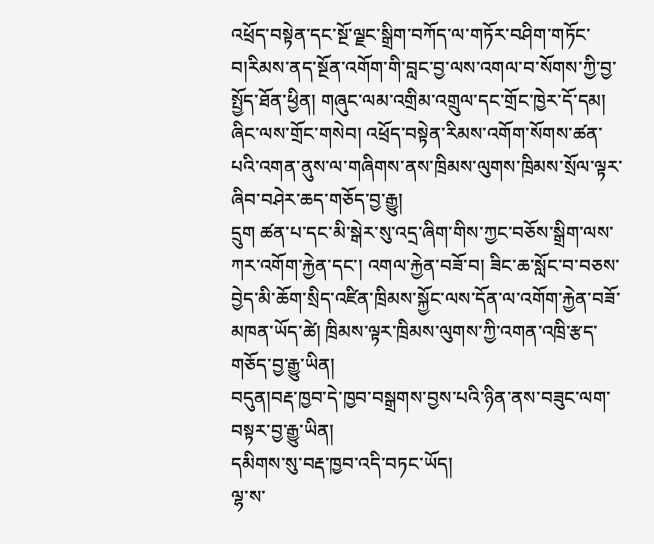འཕྲོད་བསྟེན་དང་སྔོ་ལྗང་སྒྲིག་བཀོད་ལ་གཏོར་བཤིག་གཏོང་བ།རིམས་ནད་སྔོན་འགོག་གི་བླང་བྱ་ལས་འགལ་བ་སོགས་ཀྱི་བྱ་སྤྱོད་ཐོན་ཕྱིན། གཞུང་ལམ་འགྲིམ་འགྲུལ་དང་གྲོང་ཁྱེར་དོ་དམ། ཞིང་ལས་གྲོང་གསེབ། འཕྲོད་བསྟེན་རིམས་འགོག་སོགས་ཚན་པའི་འགན་ནུས་ལ་གཞིགས་ནས་ཁྲིམས་ལུགས་ཁྲིམས་སྲོལ་ལྟར་ཞིབ་བཤེར་ཆད་གཅོད་བྱ་རྒྱུ།
དྲུག ཚན་པ་དང་མི་སྒེར་སུ་འདྲ་ཞིག་གིས་ཀྱང་བཅོས་སྒྲིག་ལས་ཀར་འགོག་རྐྱེན་དང་། འགལ་རྐྱེན་བཟོ་བ། ཟིང་ཆ་སློང་བ་བཅས་བྱེད་མི་ཆོག་སྲིད་འཛིན་ཁྲིམས་སྐྱོང་ལས་དོན་ལ་འགོག་རྐྱེན་བཟོ་མཁན་ཡོད་ཚེ། ཁྲིམས་ལྟར་ཁྲིམས་ལུགས་ཀྱི་འགན་འཁྲི་རྩད་གཅོད་བྱ་རྒྱུ་ཡིན།
བདུན།བརྡ་ཁྱབ་དེ་ཁྱབ་བསྒྲགས་བྱས་པའི་ཉིན་ནས་བཟུང་ལག་བསྟར་བྱ་རྒྱུ་ཡིན།
དམིགས་སུ་བརྡ་ཁྱབ་འདི་བཏང་ཡོད།
ལྷ་ས་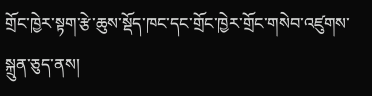གྲོང་ཁྱེར་སྟག་རྩེ་ཆུས་སྡོད་ཁང་དང་གྲོང་ཁྱེར་གྲོང་གསེབ་འཛུགས་སྐྲུན་ཅུད་ནས།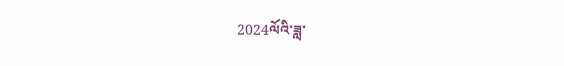2024ལོའི་ཟླ་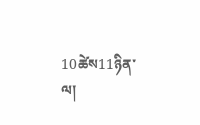10ཚེས11ཉིན་ལ།